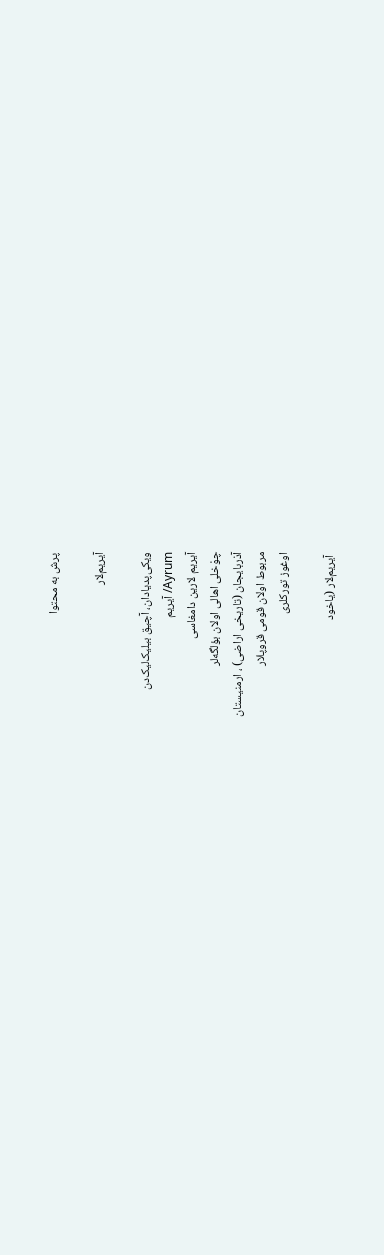پرش به محتوا

آیریم‌لار

ویکی‌پدیادان، آچیق بیلیک‌لیک‌دن
Ayrum/ آیریم‌
آیریم لارین دامغاسی
چوْخلی اهالی اولان بؤلگه‌لر
آذربایجان (تاریخی اراضی) ، ارمنیستان
مربوط اولان قومی قروپلار
اوغوز تورکلری

 آیریم‌لار (یاخود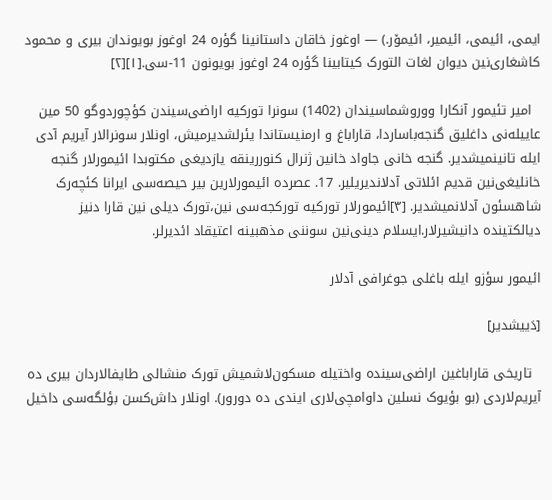ایمی، ائیمی، ائیمیر، ائیمۆر.) — اوغوز خاقان داستانینا گؤره 24 اوغوز بویوندان بیری و محمود کاشغاری‌نین دیوان لغات التورک کیتابینا گؤره 24 اوغوز بویونون 11-سی.[۱][۲]

  امیر تئیمور آنکارا ووروشماسیندان (1402) سونرا تورکیه اراضی‌سیندن کؤچوردوگو 50 مین عاییله‌نی داغلیق گنجه‌باساردا، قاراباغ و ارمنیستاندا یئرلشدیرمیش، اونلار سونرالار آیریم آدی ایله تانینمیشدیر. گنجه خانی جاواد خانین ژنرال کنوررینقه یازدیغی مکتوبدا ائیمورلار گنجه خانلیغی‌نین قدیم ائلاتی آدلاندیریلیر. 17. عصرده ائیمورلارین بیر حیصه‌سی ایرانا کئچه‌رک شاهسئون آدلانمیشدیر. [۳]ائیمورلار تورکیه تورکجه‌سی نین،تورک دیلی نین قارا دنیز دیالکتینده دانیشیرلار.ایسلام دینی‌نین سوننی مذهبینه اعتیقاد ائدیرلر.

ائیمور سؤزو ایله باغلی جوغرافی آدلار

[دَییشدیر]

  تاریخی قاراباغین اراضی‌سینده واختیله مسکون‌لاشمیش تورک منشالی طایفالاردان بیری ده آیریم‌لاردی (بو بؤیوک نسلین داوامچی‌لاری ایندی ده دورور). اونلار داش‌کسن بؤلگه‌سی داخیل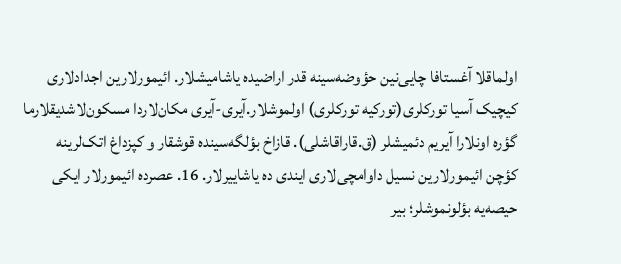اولماقلا آغستافا چایی‌نین حؤوضه‌سینه قدر اراضیده یاشامیشلار. ائیمورلارین اجدادلاری کیچیک آسیا تورکلری(تورکیه تورکلری) اولموشلار.آیری-آیری مکان‌لاردا مسکون‌لاشدیقلارما گؤره اونلارا آیریم دئمیشلر (ق.قاراقاشلی). قازاخ بؤلگه‌سینده قوشقار و کپزداغ اتک‌لرینه کؤچن ائیمورلارین نسیل داوامچی‌لاری ایندی ده یاشاییرلار. 16. عصرده ائیمورلار ایکی حیصه‌یه بؤلونموشلر؛ بیر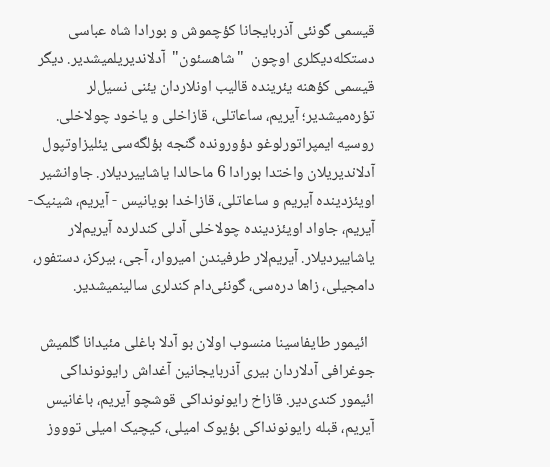قیسمی گونئی آذربایجانا کؤچموش و بورادا شاه عباسی دستکله‌دیکلری اوچون  "شاهسئون‌"  آدلاندیریلمیشدیر. دیگر قیسمی کؤهنه یئرینده قالیب اونلاردان یئنی نسیل‌لر تؤره‌میشدیر؛ آیریم، ساعاتلی، قازاخلی و یاخود چولاخلی. روسیه ایمپراتورلوغو دؤورونده گنجه بؤلگه‌سی یئلیزاوتپول آدلاندیریلان واختدا بورادا 6 ماحالدا یاشاییردیلار. جاوانشیر اویئزدینده آیریم و ساعاتلی، قازاخدا بویانیس - آیریم، شینیک-آیریم، جاواد اویئزدینده چولاخلی آدلی کندلرده آیریم‌لار یاشاییردیلار. آیریم‌لار طرفیندن امیروار، آجی، بیرکز، دستفور، دامجیلی، زاها دره‌سی، گونئی‌دام کندلری سالینمیشدیر.

  ائیمور طایفاسینا منسوب اولان بو آدلا باغلی مئیدانا گلمیش جوغرافی آدلاردان بیری آذربایجانین آغداش رایونونداکی ائیمور کندی‌دیر. قازاخ رایونونداکی قوشچو آیریم، باغانیس آیریم، قبله رایونونداکی بؤیوک امیلی، کیچیک امیلی توووز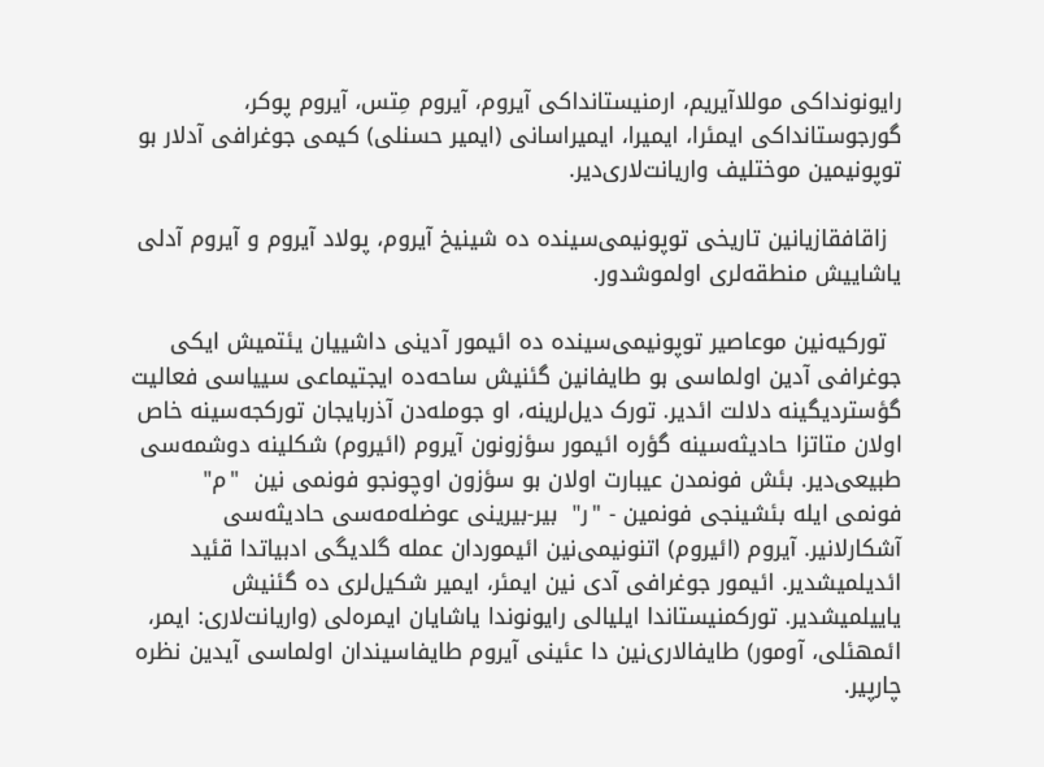رایونونداکی موللاآیریم، ارمنیستانداکی آیروم، آیروم مِتس، آیروم پوکر، گورجوستانداکی ایمئرا، ایمیرا، ایمیراسانی (ایمیر حسنلی) کیمی جوغرافی آدلار بو توپونیمین موختلیف واریانت‌لاری‌دیر.

  زاقافقازیانین تاریخی توپونیمی‌سینده ده شینیخ آیروم، پولاد آیروم و آیروم آدلی یاشاییش منطقه‌لری اولموشدور.

  تورکیه‌نین موعاصیر توپونیمی‌سینده ده ائیمور آدینی داشییان یئتمیش ایکی جوغرافی آدین اولماسی بو طایفانین گئنیش ساحه‌ده ایجتیماعی سییاسی فعالیت گؤستردیگینه دلالت ائدیر. تورک دیل‌لرینه، او جومله‌دن آذربایجان‌ تورکجه‌سینه خاص اولان متاتزا حادیثه‌سینه گؤره ائیمور سؤزونون آیروم (ائیروم) شکلینه دوشمه‌سی طبیعی‌دیر. بئش فونمدن عیبارت اولان بو سؤزون اوچونجو فونمی نین  "م‌"  فونمی ایله بئشینجی فونمین - "ر"  بیر-بیرینی عوضله‌مه‌سی حادیثه‌سی آشکارلانیر. آیروم (ائیروم) اتنونیمی‌نین ائیموردان عمله گلدیگی ادبیاتدا قئید ائدیلمیشدیر. ائیمور جوغرافی آدی نین ایمئر، ایمیر شکیل‌لری ده گئنیش یاییلمیشدیر. تورکمنیستاندا ایلیالی رایونوندا یاشایان ایمره‌لی (واریانت‌لاری: ایمر، ائمهئلی، آومور) طایفالاری‌نین دا عئینی آیروم طایفاسیندان اولماسی آیدین نظره چارپیر.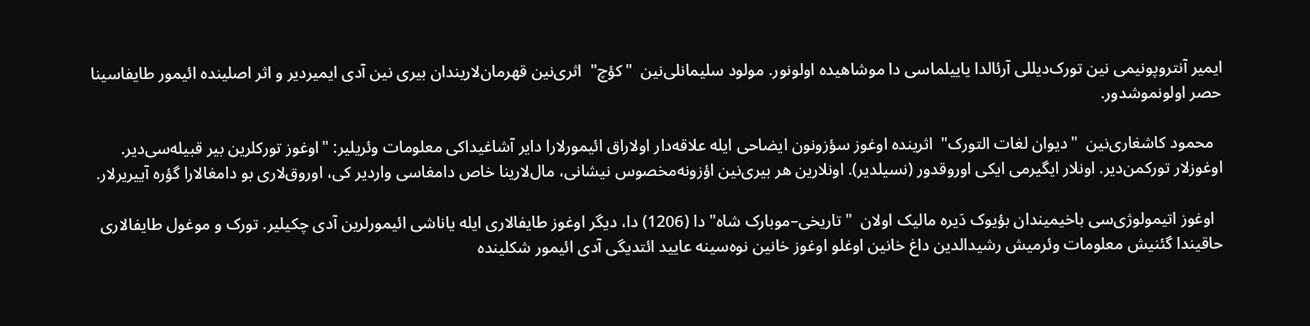ایمیر آنتروپونیمی نین تورک‌دیللی آرئالدا یاییلماسی دا موشاهیده اولونور. مولود سلیمانلی‌نین  "کؤچ"  اثری‌نین قهرمان‌لاریندان بیری نین آدی ایمیردیر و اثر اصلینده ائیمور طایفاسینا حصر اولونموشدور.

  محمود کاشغاری‌نین  "دیوان لغات التورک"  اثرینده اوغوز سؤزونون ایضاحی ایله علاقه‌دار اولاراق ائیمورلارا دایر آشاغیداکی معلومات وئریلیر: "اوغوز تورکلرین بیر قبیله‌سی‌دیر. اوغوزلار تورکمن‌دیر. اونلار ایگیرمی ایکی اوروقدور (نسیلدیر). اونلارین هر بیری‌نین اؤزونه‌مخصوس نیشانی، مال‌لارینا خاص دامغاسی واردیر کی، اوروق‌لاری بو دامغالارا گؤره آییریرلار.

  اوغوز اتیمولوژی‌سی باخیمیندان بؤیوک دَیره مالیک اولان  "تاریخی–موبارک شاه‌" دا (1206) دا، دیگر اوغوز طایفالاری ایله یاناشی ائیمورلرین آدی چکیلیر. تورک و موغول طایفالاری حاقیندا گئنیش معلومات وئرمیش رشیدالدین داغ خانین اوغلو اوغوز خانین نوه‌سینه عایید ائتدیگی آدی ائیمور شکلینده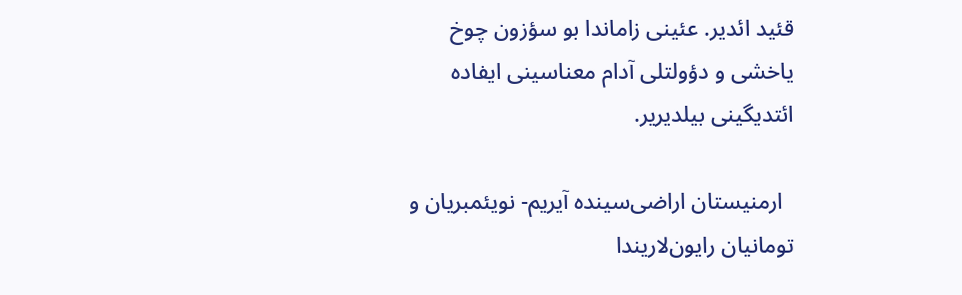قئید ائدیر. عئینی زاماندا بو سؤزون چوخ یاخشی و دؤولتلی آدام معناسینی ایفاده ائتدیگینی بیلدیریر.

  ارمنیستان اراضی‌سینده آیریم- نویئمبریان و تومانیان رایون‌لاریندا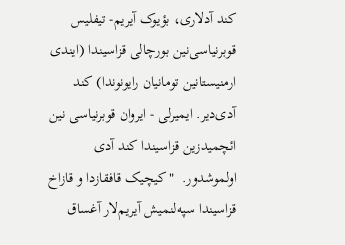کند آدلاری، بؤیوک آیریم- تیفلیس قوبرنیاسی‌نین بورچالی قزاسیندا (ایندی ارمنیستانین تومانیان رایونوندا) کند آدی‌دیر. ایمیرلی - ایروان قوبرنیاسی نین ائچمیدزین قزاسیندا کند آدی اولموشدور.  "کیچیک قافقازدا و قازاخ قزاسیندا سپه‌لنمیش آیریم‌لار آغساق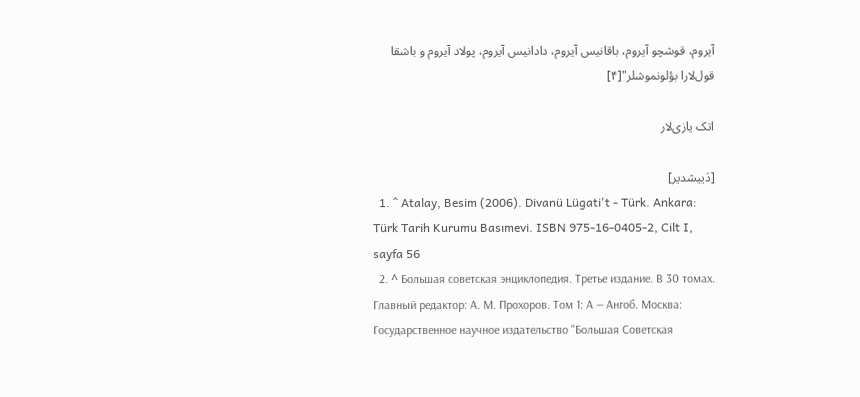آیروم، قوشچو آیروم، باقانیس آیروم، دادانیس آیروم، پولاد آیروم و باشقا قول‌لارا بؤلونموشلر‌"[۴]

اتک یازی‌لار

[دَییشدیر]
  1. ^ Atalay, Besim (2006). Divanü Lügati't - Türk. Ankara: Türk Tarih Kurumu Basımevi. ISBN 975-16-0405-2, Cilt I, sayfa 56
  2. ^ Большая советская энциклопедия. Третье издание. В 30 томах. Главный редактор: А. М. Прохоров. Том 1: А — Ангоб. Москва: Государственное научное издательство "Большая Советская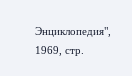Энциклопедия", 1969, стр.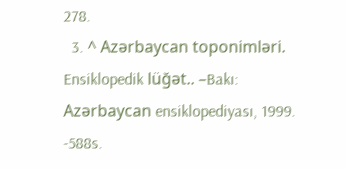278.
  3. ^ Azərbaycan toponimləri. Ensiklopedik lüğət.. –Bakı: Azərbaycan ensiklopediyası, 1999. -588s.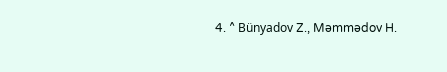4. ^ Bünyadov Z., Məmmədov H.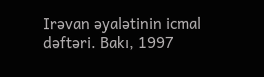Irəvan əyalətinin icmal dəftəri. Bakı, 1997